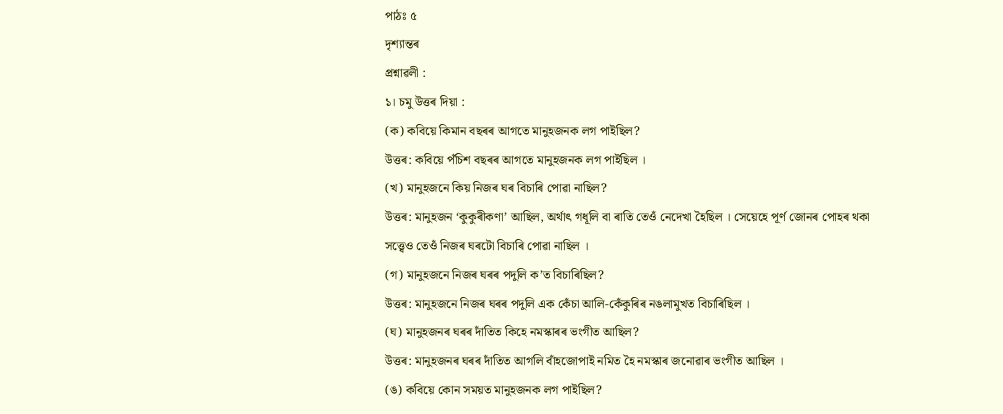পাঠঃ ৫
দৃশ্যান্তৰ
প্ৰশ্নাৱলী :
১। চমু উত্তৰ দিয়া :
(ক) কবিয়ে কিমান বছৰৰ আগতে মানুহজনক লগ পাইছিল?
উত্তৰ: কবিয়ে পঁচিশ বছৰৰ আগতে মানুহজনক লগ পাইছিল ।
(খ) মানুহজনে কিয় নিজৰ ঘৰ বিচাৰি পোৱা নাছিল?
উত্তৰ: মানুহজন ‘কুকুৰীকণা’ আছিল, অৰ্থাৎ গধূলি বা ৰাতি তেওঁ নেদেখা হৈছিল । সেয়েহে পূৰ্ণ জোনৰ পোহৰ থকা সত্ত্বেও তেওঁ নিজৰ ঘৰটো বিচাৰি পোৱা নাছিল ।
(গ) মানুহজনে নিজৰ ঘৰৰ পদুলি ক’ত বিচাৰিছিল?
উত্তৰ: মানুহজনে নিজৰ ঘৰৰ পদুলি এক কেঁচা আলি-কেঁকুৰিৰ নঙলামুখত বিচাৰিছিল ।
(ঘ) মানুহজনৰ ঘৰৰ দাঁতিত কিহে নমস্কাৰৰ ভংগীত আছিল?
উত্তৰ: মানুহজনৰ ঘৰৰ দাঁতিত আগলি বাঁহজোপাই নমিত হৈ নমস্কাৰ জনোৱাৰ ভংগীত আছিল ।
(ঙ) কবিয়ে কোন সময়ত মানুহজনক লগ পাইছিল?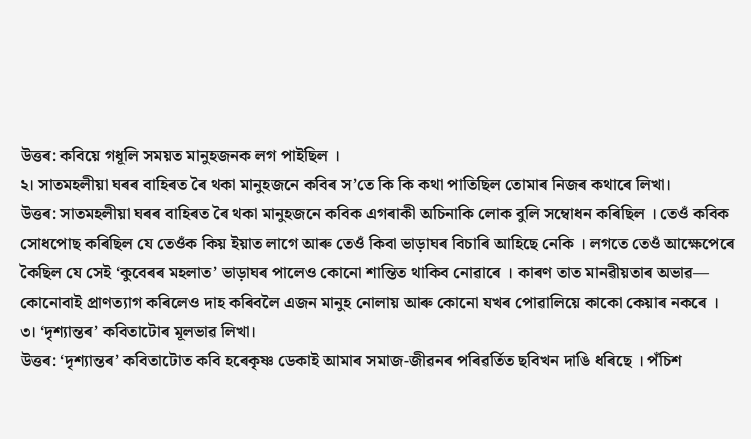উত্তৰ: কবিয়ে গধূলি সময়ত মানুহজনক লগ পাইছিল ।
২। সাতমহলীয়া ঘৰৰ বাহিৰত ৰৈ থকা মানুহজনে কবিৰ স’তে কি কি কথা পাতিছিল তোমাৰ নিজৰ কথাৰে লিখা।
উত্তৰ: সাতমহলীয়া ঘৰৰ বাহিৰত ৰৈ থকা মানুহজনে কবিক এগৰাকী অচিনাকি লোক বুলি সম্বোধন কৰিছিল । তেওঁ কবিক সোধপোছ কৰিছিল যে তেওঁক কিয় ইয়াত লাগে আৰু তেওঁ কিবা ভাড়াঘৰ বিচাৰি আহিছে নেকি । লগতে তেওঁ আক্ষেপেৰে কৈছিল যে সেই ‘কুবেৰৰ মহলাত’ ভাড়াঘৰ পালেও কোনো শান্তিত থাকিব নোৱাৰে । কাৰণ তাত মানৱীয়তাৰ অভাৱ— কোনোবাই প্ৰাণত্যাগ কৰিলেও দাহ কৰিবলৈ এজন মানুহ নোলায় আৰু কোনো যখৰ পোৱালিয়ে কাকো কেয়াৰ নকৰে ।
৩। ‘দৃশ্যান্তৰ’ কবিতাটোৰ মূলভাৱ লিখা।
উত্তৰ: ‘দৃশ্যান্তৰ’ কবিতাটোত কবি হৰেকৃষ্ণ ডেকাই আমাৰ সমাজ-জীৱনৰ পৰিৱৰ্তিত ছবিখন দাঙি ধৰিছে । পঁচিশ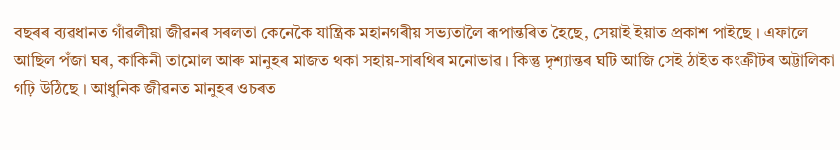বছৰৰ ব্যৱধানত গাঁৱলীয়া জীৱনৰ সৰলতা কেনেকৈ যান্ত্ৰিক মহানগৰীয় সভ্যতালৈ ৰূপান্তৰিত হৈছে, সেয়াই ইয়াত প্ৰকাশ পাইছে । এফালে আছিল পঁজা ঘৰ, কাকিনী তামোল আৰু মানুহৰ মাজত থকা সহায়-সাৰথিৰ মনোভাৱ । কিন্তু দৃশ্যান্তৰ ঘটি আজি সেই ঠাইত কংক্রীটৰ অট্টালিকা গঢ়ি উঠিছে । আধুনিক জীৱনত মানুহৰ ওচৰত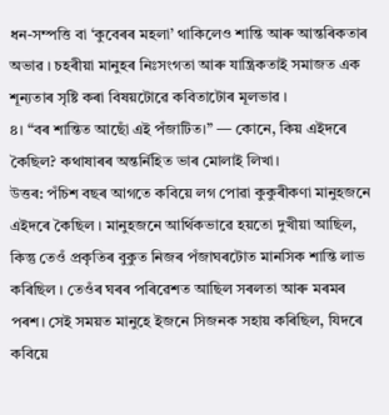ধন-সম্পত্তি বা ‘কুবেৰৰ মহলা’ থাকিলেও শান্তি আৰু আন্তৰিকতাৰ অভাৱ । চহৰীয়া মানুহৰ নিঃসংগতা আৰু যান্ত্ৰিকতাই সমাজত এক শূন্যতাৰ সৃষ্টি কৰা বিষয়টোৱে কবিতাটোৰ মূলভাৱ ।
৪। “বৰ শান্তিত আছোঁ এই পঁজাটিত।” — কোনে, কিয় এইদৰে কৈছিল? কথাষাৰৰ অন্তৰ্নিহিত ভাৰ মোলাই লিখা।
উত্তৰ: পঁচিশ বছৰ আগতে কবিয়ে লগ পোৱা কুকুৰীকণা মানুহজনে এইদৰে কৈছিল । মানুহজনে আৰ্থিকভাৱে হয়তো দুখীয়া আছিল, কিন্তু তেওঁ প্ৰকৃতিৰ বুকুত নিজৰ পঁজাঘৰটোত মানসিক শান্তি লাভ কৰিছিল । তেওঁৰ ঘৰৰ পৰিৱেশত আছিল সৰলতা আৰু মৰমৰ পৰশ। সেই সময়ত মানুহে ইজনে সিজনক সহায় কৰিছিল, যিদৰে কবিয়ে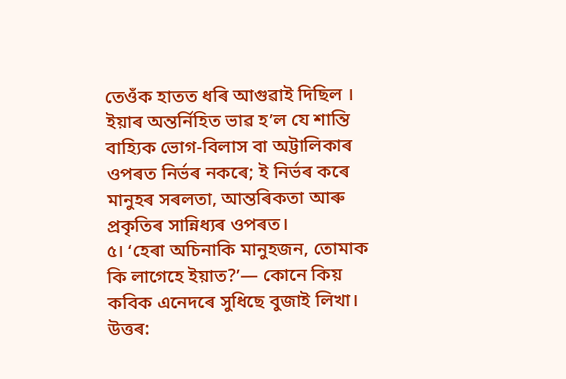তেওঁক হাতত ধৰি আগুৱাই দিছিল । ইয়াৰ অন্তৰ্নিহিত ভাৱ হ’ল যে শান্তি বাহ্যিক ভোগ-বিলাস বা অট্টালিকাৰ ওপৰত নিৰ্ভৰ নকৰে; ই নিৰ্ভৰ কৰে মানুহৰ সৰলতা, আন্তৰিকতা আৰু প্ৰকৃতিৰ সান্নিধ্যৰ ওপৰত।
৫। ‘হেৰা অচিনাকি মানুহজন, তোমাক কি লাগেহে ইয়াত?’— কোনে কিয় কবিক এনেদৰে সুধিছে বুজাই লিখা।
উত্তৰ: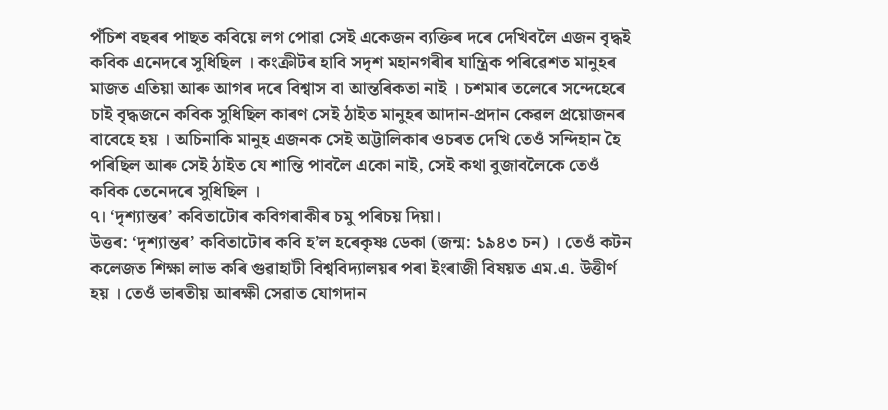পঁচিশ বছৰৰ পাছত কবিয়ে লগ পোৱা সেই একেজন ব্যক্তিৰ দৰে দেখিবলৈ এজন বৃদ্ধই কবিক এনেদৰে সুধিছিল । কংক্রীটৰ হাবি সদৃশ মহানগৰীৰ যান্ত্ৰিক পৰিৱেশত মানুহৰ মাজত এতিয়া আৰু আগৰ দৰে বিশ্বাস বা আন্তৰিকতা নাই । চশমাৰ তলেৰে সন্দেহেৰে চাই বৃদ্ধজনে কবিক সুধিছিল কাৰণ সেই ঠাইত মানুহৰ আদান-প্ৰদান কেৱল প্ৰয়োজনৰ বাবেহে হয় । অচিনাকি মানুহ এজনক সেই অট্টালিকাৰ ওচৰত দেখি তেওঁ সন্দিহান হৈ পৰিছিল আৰু সেই ঠাইত যে শান্তি পাবলৈ একো নাই, সেই কথা বুজাবলৈকে তেওঁ কবিক তেনেদৰে সুধিছিল ।
৭। ‘দৃশ্যান্তৰ’ কবিতাটোৰ কবিগৰাকীৰ চমু পৰিচয় দিয়া।
উত্তৰ: ‘দৃশ্যান্তৰ’ কবিতাটোৰ কবি হ’ল হৰেকৃষ্ণ ডেকা (জন্ম: ১৯৪৩ চন) । তেওঁ কটন কলেজত শিক্ষা লাভ কৰি গুৱাহাটী বিশ্ববিদ্যালয়ৰ পৰা ইংৰাজী বিষয়ত এম.এ. উত্তীৰ্ণ হয় । তেওঁ ভাৰতীয় আৰক্ষী সেৱাত যোগদান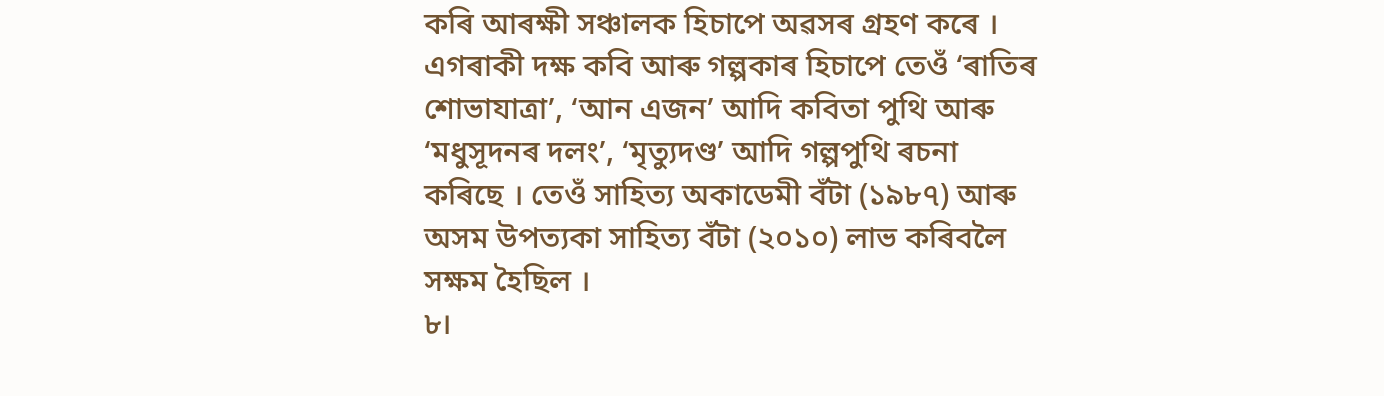কৰি আৰক্ষী সঞ্চালক হিচাপে অৱসৰ গ্ৰহণ কৰে । এগৰাকী দক্ষ কবি আৰু গল্পকাৰ হিচাপে তেওঁ ‘ৰাতিৰ শোভাযাত্ৰা’, ‘আন এজন’ আদি কবিতা পুথি আৰু ‘মধুসূদনৰ দলং’, ‘মৃত্যুদণ্ড’ আদি গল্পপুথি ৰচনা কৰিছে । তেওঁ সাহিত্য অকাডেমী বঁটা (১৯৮৭) আৰু অসম উপত্যকা সাহিত্য বঁটা (২০১০) লাভ কৰিবলৈ সক্ষম হৈছিল ।
৮।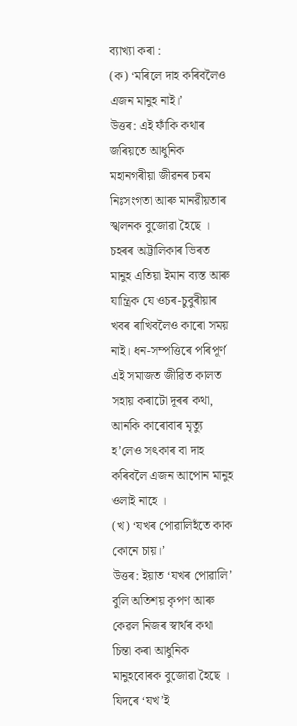ব্যাখ্যা কৰা :
(ক) ‘মৰিলে দাহ কৰিবলৈও এজন মানুহ নাই।’
উত্তৰ: এই ফাঁকি কথাৰ জৰিয়তে আধুনিক মহানগৰীয়া জীৱনৰ চৰম নিঃসংগতা আৰু মানৱীয়তাৰ স্খলনক বুজোৱা হৈছে । চহৰৰ অট্টালিকাৰ ভিৰত মানুহ এতিয়া ইমান ব্যস্ত আৰু যান্ত্ৰিক যে ওচৰ-চুবুৰীয়াৰ খবৰ ৰাখিবলৈও কাৰো সময় নাই। ধন-সম্পত্তিৰে পৰিপূৰ্ণ এই সমাজত জীৱিত কালত সহায় কৰাটো দূৰৰ কথা, আনকি কাৰোবাৰ মৃত্যু হ’লেও সৎকাৰ বা দাহ কৰিবলৈ এজন আপোন মানুহ ওলাই নাহে ।
(খ) ‘যখৰ পোৱালিহঁতে কাক কোনে চায়।’
উত্তৰ: ইয়াত ‘যখৰ পোৱালি’ বুলি অতিশয় কৃপণ আৰু কেৱল নিজৰ স্বাৰ্থৰ কথা চিন্তা কৰা আধুনিক মানুহবোৰক বুজোৱা হৈছে । যিদৰে ‘যখ’ই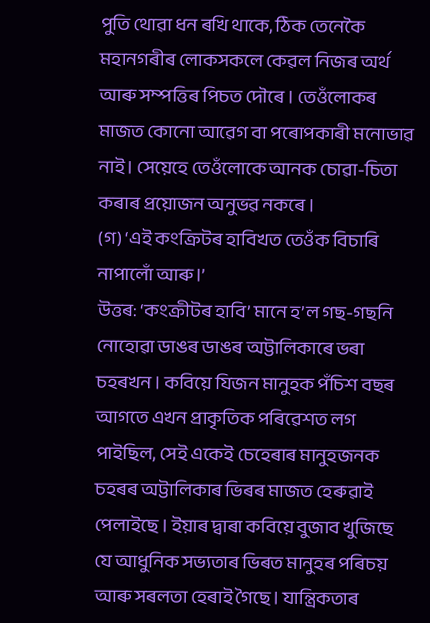পুতি থোৱা ধন ৰখি থাকে, ঠিক তেনেকৈ মহানগৰীৰ লোকসকলে কেৱল নিজৰ অৰ্থ আৰু সম্পত্তিৰ পিচত দৌৰে । তেওঁলোকৰ মাজত কোনো আৱেগ বা পৰোপকাৰী মনোভাৱ নাই। সেয়েহে তেওঁলোকে আনক চোৱা-চিতা কৰাৰ প্ৰয়োজন অনুভৱ নকৰে ।
(গ) ‘এই কংক্ৰিটৰ হাবিখত তেওঁক বিচাৰি নাপালোঁ আৰু।’
উত্তৰ: ‘কংক্রীটৰ হাবি’ মানে হ’ল গছ-গছনি নোহোৱা ডাঙৰ ডাঙৰ অট্টালিকাৰে ভৰা চহৰখন । কবিয়ে যিজন মানুহক পঁচিশ বছৰ আগতে এখন প্ৰাকৃতিক পৰিৱেশত লগ পাইছিল, সেই একেই চেহেৰাৰ মানুহজনক চহৰৰ অট্টালিকাৰ ভিৰৰ মাজত হেৰুৱাই পেলাইছে । ইয়াৰ দ্বাৰা কবিয়ে বুজাব খুজিছে যে আধুনিক সভ্যতাৰ ভিৰত মানুহৰ পৰিচয় আৰু সৰলতা হেৰাই গৈছে। যান্ত্ৰিকতাৰ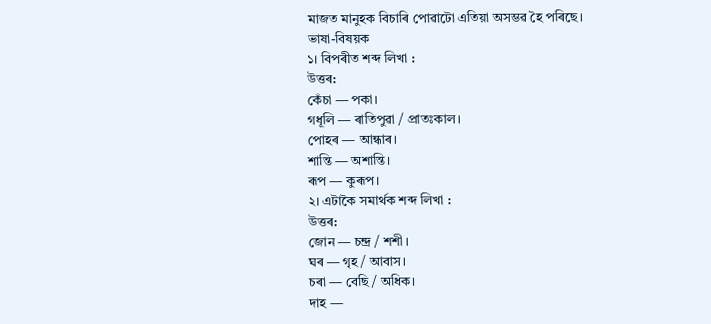মাজত মানুহক বিচাৰি পোৱাটো এতিয়া অসম্ভৱ হৈ পৰিছে।
ভাষা-বিষয়ক
১। বিপৰীত শব্দ লিখা :
উত্তৰ:
কেঁচা — পকা।
গধূলি — ৰাতিপুৱা / প্ৰাতঃকাল।
পোহৰ — আন্ধাৰ।
শান্তি — অশান্তি।
ৰূপ — কুৰূপ।
২। এটাকৈ সমাৰ্থক শব্দ লিখা :
উত্তৰ:
জোন — চন্দ্ৰ / শশী।
ঘৰ — গৃহ / আবাস।
চৰা — বেছি / অধিক।
দাহ —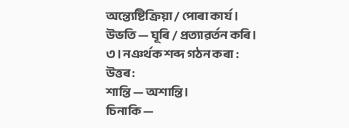অন্ত্যেষ্টিক্ৰিয়া / পোৰা কাৰ্য ।
উভতি — ঘূৰি / প্ৰত্যাৱৰ্তন কৰি।
৩। নঞৰ্থক শব্দ গঠন কৰা :
উত্তৰ:
শান্তি — অশান্তি।
চিনাকি —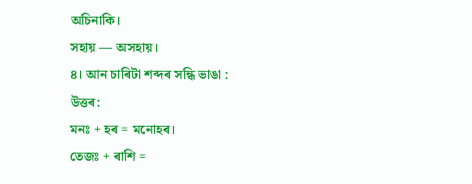অচিনাকি।
সহায় — অসহায়।
৪। আন চাৰিটা শব্দৰ সন্ধি ভাঙা :
উত্তৰ:
মনঃ + হৰ = মনোহৰ।
তেজঃ + ৰাশি =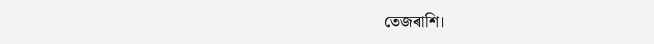তেজৰাশি।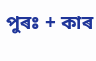পুৰঃ + কাৰ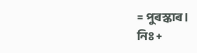= পুৰস্কাৰ।
নিঃ +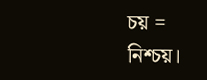চয় = নিশ্চয়।